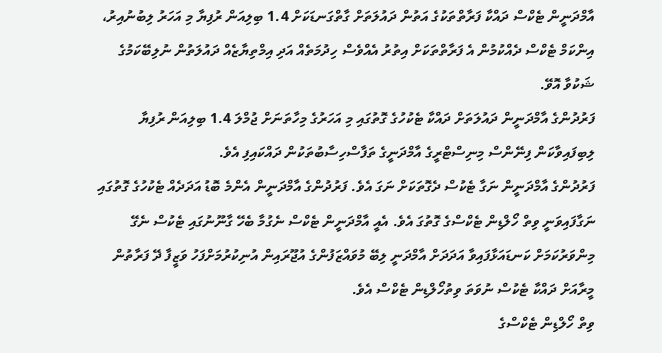އާމްދަނީން ޓެކްސް ދައްކާ ފަރާތްތަކުގެ އަތުން ދައުލަތަށް ގާތްގަނޑަކަށް 1.4 ބިލިއަން ރުފިޔާ މި އަހަރު ލިބުނުއިރު، އިންކަމް ޓެކްސް ދެއްކުމުން އެ ފަރާތްތަކަށް އިތުރު އެއްވެސް ހިދުމަތެއް އަދި އިމްތިޔާޒެއް ދައުލަތުން ނުލިބޭކަމުގެ ޝަކުވާ އޮވޭ.
ފަރުދުންގެ އާމްދަނީން ދައުލަތަށް ދައްކާ ޓެކުހުގެ ގޮތުގައި މި އަހަރުގެ މިހާތަނަށް ޖުމްލަ 1.4 ބިލިއަން ރުފިޔާ ލިބިފައިވާކަން ފިނޭންސް މިނިސްޓްރީގެ އާމްދަނީގެ ތަފާސްހިސާބުތަކުން ދައްކައިފި އެވެ.
ފަރުދުންގެ އާމްދަނީން ނަގާ ޓެކުސް ދެގޮތަކަށް ނަގަ އެވެ. ފަރުދުންގެ އާމްދަނީން އެންމެ ބޮޑު އަދަދެއް ޓެކުހުގެ ގޮތުގައި ނަގާފައިވަނީ ވިތް ހޯލްޑިން ޓެކްސްގެ ގޮތުގަ އެވެ. އެއީ އާމްދަނީން ޓެކްސް ނެގުމާ ބެހޭ ގާނޫނުގައި ޓެކުސް ނެގޭ މިންވަރުކަމަށް ކަނޑައަޅާފައިވާ އަދަދަށް އާމްދަނީ ލިބޭ މުވައްޒަފުންގެ އުޖޫރައިން އުނިކުރުމަށްފަހު ވަޒީފާ ދޭ ފަރާތުން މީރާއަށް ދައްކާ ޓެކުސް ނުވަތަ ވިތުހޯލްޑިން ޓެކްސް އެވެ.
ވިތް ހޯލްޑިން ޓެކްސްގެ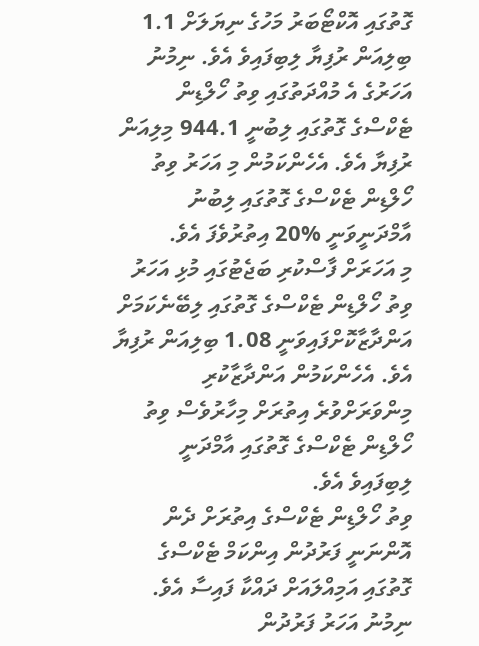ގޮތުގައި އޮކްޓޯބަރު މަހުގެ ނިޔަލަށް 1.1 ބިލިއަން ރުފިޔާ ލިބިފައިވެ އެވެ. ނިމުނު އަހަރުގެ އެ މުއްދަތުގައި ވިތު ހޯލްޑިން ޓެކްސްގެ ގޮތުގައި ލިބުނީ 944.1 މިލިއަން ރުފިޔާ އެވެ. އެހެންކަމުން މި އަހަރު ވިތު ހޯލްޑިން ޓެކްސްގެ ގޮތުގައި ލިބުނު އާމްދަނީވަނީ %20 އިތުރުވެފަ އެވެ.
މި އަހަރަށް ފާސްކުރި ބަޖެޓުގައި މުޅި އަހަރު ވިތު ހޯލްޑިން ޓެކްސްގެ ގޮތުގައި ލިބޭނެކަމަށް އަންދާޒާކޮށްފައިވަނީ 1.08 ބިލިއަން ރުފިޔާ އެވެ. އެހެންކަމުން އަންދާޒާކުރި މިންވަރަށްވުރެ އިތުރަށް މިހާރުވެސް ވިތު ހޯލްޑިން ޓެކްސްގެ ގޮތުގައި އާމްދަނީ ލިބިފައިވެ އެވެ.
ވިތު ހޯލްޑިން ޓެކްސްގެ އިތުރަށް ދެން އޮންނަނީ ފަރުދުން އިންކަމް ޓެކްސްގެ ގޮތުގައި އަމިއްލައަށް ދައްކާ ފައިސާ އެވެ. ނިމުނު އަހަރު ފަރުދުން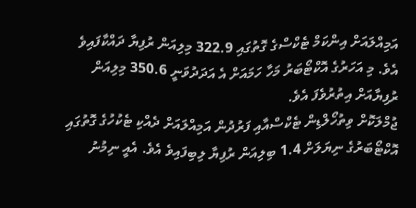އަމިއްލައަށް އިންކަމް ޓެކްސްގެ ގޮތުގައި 322.9 މިލިއަން ރުފިޔާ ދައްކާފައިވެ އެވެ. މި އަހަރުގެ އޮކްޓޯބަރު މަހާ ހަމައަށް އެ އަދަދުވަނީ 350.6 މިލިއަން ރުފިޔާއަށް އިތުރުވެފަ އެވެ.
ޖުމްލަކޮށް ވިތުހޯލްޑިން ޓެކްސްއާއި ފަރުދުން އަމިއްލައަށް ދެއްކި ޓެކުހުގެ ގޮތުގައި އޮކްޓޯބަރުގެ ނިޔަލަށް 1.4 ބިލިއަން ރުފިޔާ ލިބިފައިވެ އެވެ. އެއީ ނިމުނު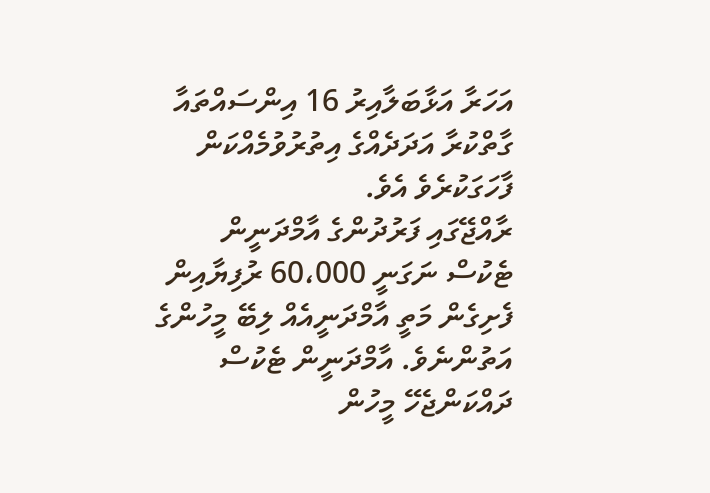އަހަރާ އަޅާބަލާއިރު 16 އިންސައްތައާ ގާތްކުރާ އަދަދެއްގެ އިތުރުވުމެއްކަން ފާހަގަކުރެވެ އެވެ.
ރާއްޖޭގައި ފަރުދުންގެ އާމްދަނީން ޓެކުސް ނަގަނީ 60،000 ރުފިޔާއިން ފެށިގެން މަތީ އާމްދަނީއެއް ލިބޭ މީހުންގެ އަތުންނެވެ. އާމްދަނީން ޓެކުސް ދައްކަންޖެހޭ މީހުން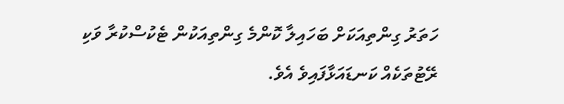ހަތަރު ގިންތިއަކަށް ބަހައިލާ ކޮންމެ ގިންތިއަކުން ޓެކުސްކުރާ ވަކި ރޭޓުތަކެއް ކަނޑައަޅާފައިވެ އެވެ.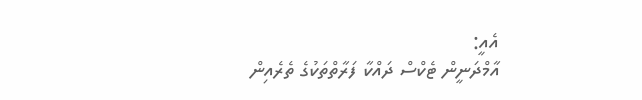އެއީ:
އާމްދަނީން ޓެކްސް ދައްކާ ފަރާތްތަކުގެ ތެރެއިން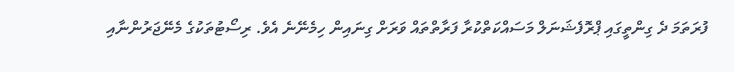ފުރަތަމަ ދެ ގިންތީގައި ޕްރޮފެޝަނަލް މަސައްކަތްކުރާ ފަރާތްތައް ވަރަށް ގިނައިން ހިމެނޭނެ އެވެ. ރިސޯޓުތަކުގެ މެނޭޖަރުންނާއި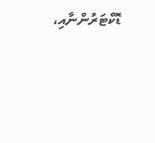ޑޮކްޓަރުންނާއި،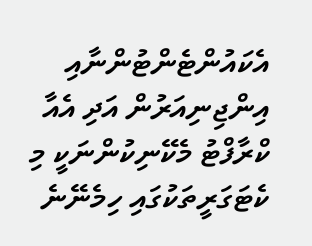އެކައުންޓެންޓުންނާއި އިންޖިނިއަރުން އަދި އެއާ ކްރާފްޓު މެކޭނިކުންނަކީ މި ކެޓަގަރީތަކުގައި ހިމެނޭނެ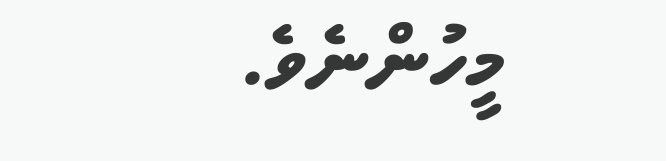މީހުންނެވެ.